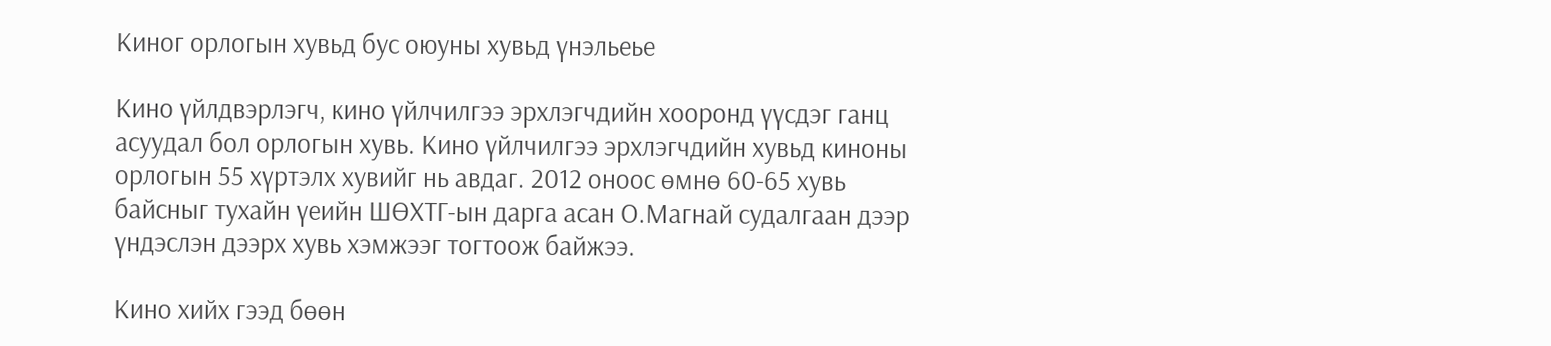Киног орлогын хувьд бус оюуны хувьд үнэльеье

Кино үйлдвэрлэгч, кино үйлчилгээ эрхлэгчдийн хооронд үүсдэг ганц асуудал бол орлогын хувь. Кино үйлчилгээ эрхлэгчдийн хувьд киноны орлогын 55 хүртэлх хувийг нь авдаг. 2012 оноос өмнө 60-65 хувь байсныг тухайн үеийн ШӨХТГ-ын дарга асан О.Магнай судалгаан дээр үндэслэн дээрх хувь хэмжээг тогтоож байжээ.

Кино хийх гээд бөөн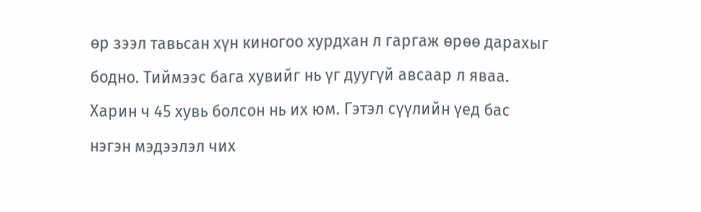өр зээл тавьсан хүн киногоо хурдхан л гаргаж өрөө дарахыг бодно. Тиймээс бага хувийг нь үг дуугүй авсаар л яваа. Харин ч 45 хувь болсон нь их юм. Гэтэл сүүлийн үед бас нэгэн мэдээлэл чих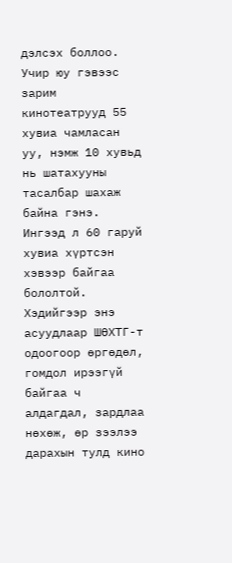дэлсэх боллоо. Учир юу гэвээс зарим кинотеатрууд 55 хувиа чамласан уу, нэмж 10 хувьд нь шатахууны тасалбар шахаж байна гэнэ. Ингээд л 60 гаруй хувиа хүртсэн хэвээр байгаа бололтой. Хэдийгээр энэ асуудлаар ШӨХТГ-т одоогоор өргөдөл, гомдол ирээгүй байгаа ч алдагдал, зардлаа нөхөж, өр зээлээ дарахын тулд кино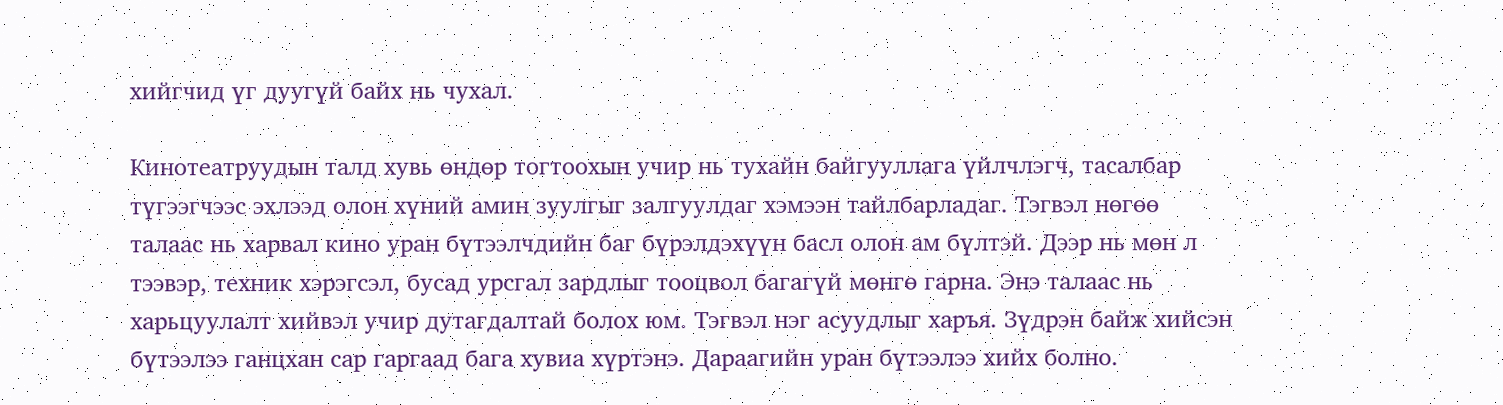хийгчид үг дуугүй байх нь чухал.

Кинотеатруудын талд хувь өндөр тогтоохын учир нь тухайн байгууллага үйлчлэгч, тасалбар түгээгчээс эхлээд олон хүний амин зуулгыг залгуулдаг хэмээн тайлбарладаг. Тэгвэл нөгөө талаас нь харвал кино уран бүтээлчдийн баг бүрэлдэхүүн басл олон ам бүлтэй. Дээр нь мөн л тээвэр, техник хэрэгсэл, бусад урсгал зардлыг тооцвол багагүй мөнгө гарна. Энэ талаас нь харьцуулалт хийвэл учир дутагдалтай болох юм. Тэгвэл нэг асуудлыг харъя. Зүдрэн байж хийсэн бүтээлээ ганцхан сар гаргаад бага хувиа хүртэнэ. Дараагийн уран бүтээлээ хийх болно.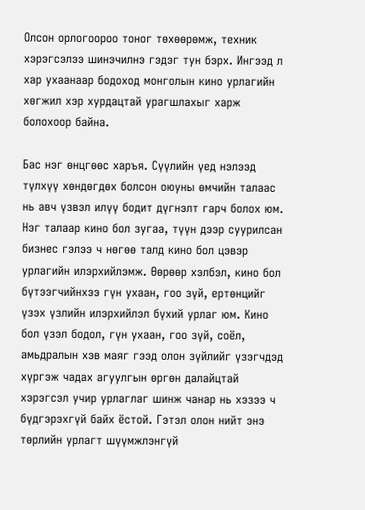Олсон орлогоороо тоног төхөөрөмж, техник хэрэгсэлээ шинэчилнэ гэдэг тун бэрх. Ингээд л хар ухаанаар бодоход монголын кино урлагийн хөгжил хэр хурдацтай урагшлахыг харж болохоор байна.

Бас нэг өнцгөөс харъя. Сүүлийн үед нэлээд түлхүү хөндөгдөх болсон оюуны өмчийн талаас нь авч үзвэл илүү бодит дүгнэлт гарч болох юм. Нэг талаар кино бол зугаа, түүн дээр суурилсан бизнес гэлээ ч нөгөө талд кино бол цэвэр урлагийн илэрхийлэмж. Өөрөөр хэлбэл, кино бол бүтээгчийнхээ гүн ухаан, гоо зүй, ертөнцийг үзэх үзлийн илэрхийлэл бүхий урлаг юм. Кино бол үзэл бодол, гүн ухаан, гоо зүй, соёл, амьдралын хэв маяг гээд олон зүйлийг үзэгчдэд хүргэж чадах агуулгын өргөн далайцтай хэрэгсэл учир урлаглаг шинж чанар нь хэзээ ч бүдгэрэхгүй байх ёстой. Гэтэл олон нийт энэ төрлийн урлагт шүүмжлэнгүй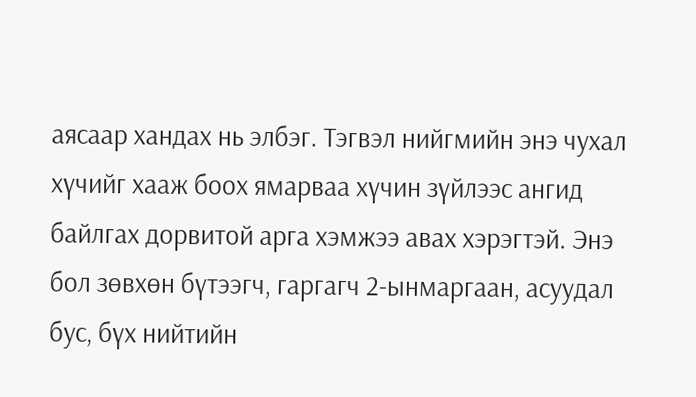аясаар хандах нь элбэг. Тэгвэл нийгмийн энэ чухал хүчийг хааж боох ямарваа хүчин зүйлээс ангид байлгах дорвитой арга хэмжээ авах хэрэгтэй. Энэ бол зөвхөн бүтээгч, гаргагч 2-ынмаргаан, асуудал бус, бүх нийтийн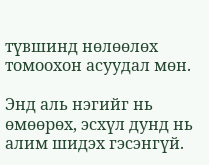түвшинд нөлөөлөх томоохон асуудал мөн.

Энд аль нэгийг нь өмөөрөх, эсхүл дунд нь алим шидэх гэсэнгүй.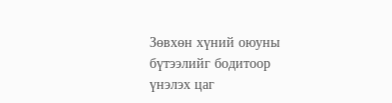Зөвхөн хүний оюуны бүтээлийг бодитоор үнэлэх цаг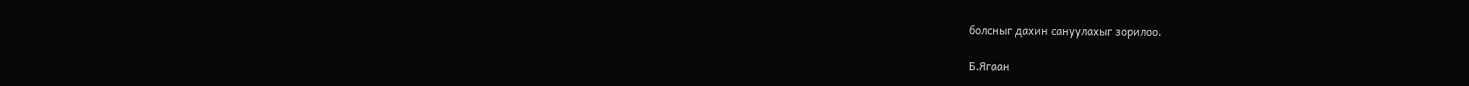болсныг дахин сануулахыг зорилоо.

Б.Ягаан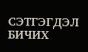СЭТГЭГДЭЛ БИЧИХ